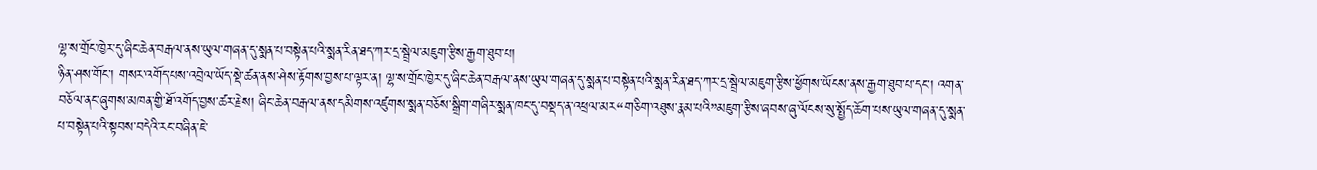ལྷ་ས་གྲོང་ཁྱེར་དུ་ཞིང་ཆེན་བརྒལ་ནས་ཡུལ་གཞན་དུ་སྨན་པ་བསྟེན་པའི་སྨན་རིན་ཐད་ཀར་དྲ་སྦྲེལ་མཇུག་རྩིས་རྒྱག་ཐུབ་པ།
ཉིན་ཤས་གོང་། གསར་འགོད་པས་འབྲེལ་ཡོད་སྡེ་ཚན་ནས་ཤེས་རྟོགས་བྱས་པ་ལྟར་ན། ལྷ་ས་གྲོང་ཁྱེར་དུ་ཞིང་ཆེན་བརྒལ་ནས་ཡུལ་གཞན་དུ་སྨན་པ་བསྟེན་པའི་སྨན་རིན་ཐད་ཀར་དྲ་སྦྲེལ་མཇུག་རྩིས་ཕྱོགས་ཡོངས་ནས་རྒྱག་ཐུབ་པ་དང་། འགན་བཅོལ་ནང་ཞུགས་མཁན་གྱི་ཐོ་འགོད་བྱས་ཚར་རྗེས། ཞིང་ཆེན་བརྒལ་ནས་དམིགས་འཛུགས་སྨན་བཅོས་སྒྲིག་གཞིར་སྨན་ཁང་དུ་བསྡད་ན་འཕྲལ་མར“གཅིག་འཐུས་རྣམ་པའི”མཇུག་རྩིས་ཞབས་ཞུ་ལོངས་སུ་སྤྱོད་ཆོག་པས་ཡུལ་གཞན་དུ་སྨན་པ་བསྟེན་པའི་སྟབས་བདེའི་རང་བཞིན་ཇེ་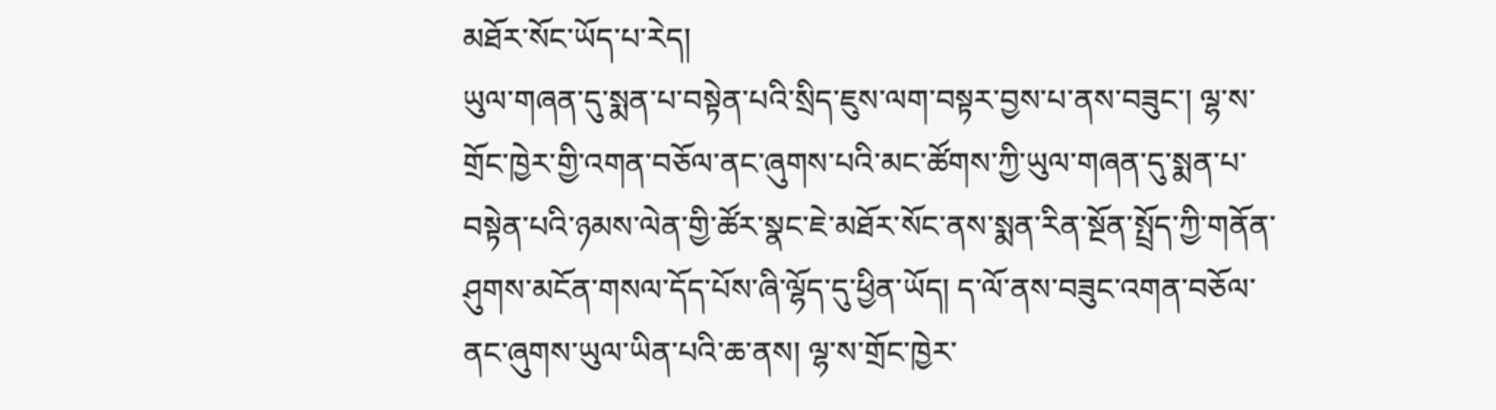མཐོར་སོང་ཡོད་པ་རེད།
ཡུལ་གཞན་དུ་སྨན་པ་བསྟེན་པའི་སྲིད་ཇུས་ལག་བསྟར་བྱས་པ་ནས་བཟུང་། ལྷ་ས་གྲོང་ཁྱེར་གྱི་འགན་བཅོལ་ནང་ཞུགས་པའི་མང་ཚོགས་ཀྱི་ཡུལ་གཞན་དུ་སྨན་པ་བསྟེན་པའི་ཉམས་ལེན་གྱི་ཚོར་སྣང་ཇེ་མཐོར་སོང་ནས་སྨན་རིན་སྔོན་སྤྲོད་ཀྱི་གནོན་ཤུགས་མངོན་གསལ་དོད་པོས་ཞི་ལྷོད་དུ་ཕྱིན་ཡོད། ད་ལོ་ནས་བཟུང་འགན་བཅོལ་ནང་ཞུགས་ཡུལ་ཡིན་པའི་ཆ་ནས། ལྷ་ས་གྲོང་ཁྱེར་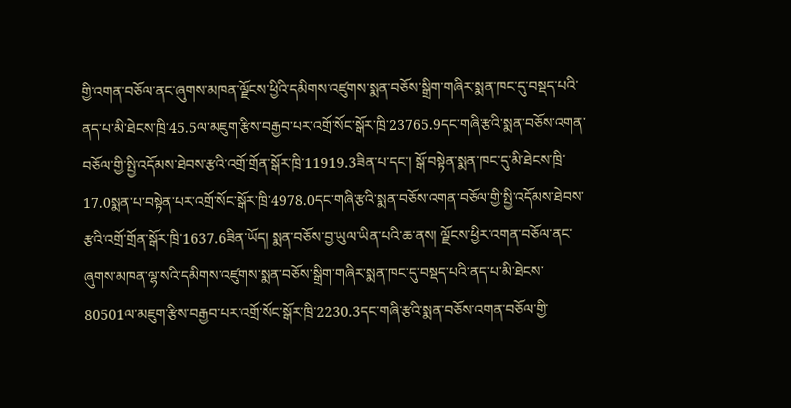གྱི་འགན་བཅོལ་ནང་ཞུགས་མཁན་ལྗོངས་ཕྱིའི་དམིགས་འཛུགས་སྨན་བཅོས་སྒྲིག་གཞིར་སྨན་ཁང་དུ་བསྡད་པའི་ནད་པ་མི་ཐེངས་ཁྲི་45.5ལ་མཇུག་རྩིས་བརྒྱབ་པར་འགྲོ་སོང་སྒོར་ཁྲི་23765.9དང་གཞི་རྩའི་སྨན་བཅོས་འགན་བཅོལ་གྱི་སྤྱི་འདོམས་ཐེབས་རྩའི་འགྲོ་གྲོན་སྒོར་ཁྲི་11919.3ཟིན་པ་དང་། སྒོ་བསྟེན་སྨན་ཁང་དུ་མི་ཐེངས་ཁྲི་17.0སྨན་པ་བསྟེན་པར་འགྲོ་སོང་སྒོར་ཁྲི་4978.0དང་གཞི་རྩའི་སྨན་བཅོས་འགན་བཅོལ་གྱི་སྤྱི་འདོམས་ཐེབས་རྩའི་འགྲོ་གྲོན་སྒོར་ཁྲི་1637.6ཟིན་ཡོད། སྨན་བཅོས་བྱ་ཡུལ་ཡིན་པའི་ཆ་ནས། ལྗོངས་ཕྱིར་འགན་བཅོལ་ནང་ཞུགས་མཁན་ལྷ་སའི་དམིགས་འཛུགས་སྨན་བཅོས་སྒྲིག་གཞིར་སྨན་ཁང་དུ་བསྡད་པའི་ནད་པ་མི་ཐེངས་80501ལ་མཇུག་རྩིས་བརྒྱབ་པར་འགྲོ་སོང་སྒོར་ཁྲི་2230.3དང་གཞི་རྩའི་སྨན་བཅོས་འགན་བཅོལ་གྱི་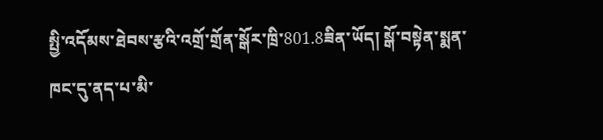སྤྱི་འདོམས་ཐེབས་རྩའི་འགྲོ་གྲོན་སྒོར་ཁྲི་801.8ཟིན་ཡོད། སྒོ་བསྟེན་སྨན་ཁང་དུ་ནད་པ་མི་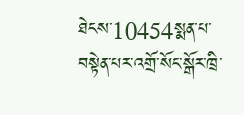ཐེངས་10454སྨན་པ་བསྟེན་པར་འགྲོ་སོང་སྒོར་ཁྲི་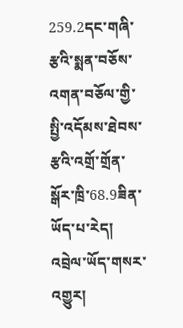259.2དང་གཞི་རྩའི་སྨན་བཅོས་འགན་བཅོལ་གྱི་སྤྱི་འདོམས་ཐེབས་རྩའི་འགྲོ་གྲོན་སྒོར་ཁྲི་68.9ཟིན་ཡོད་པ་རེད།
འབྲེལ་ཡོད་གསར་འགྱུར།